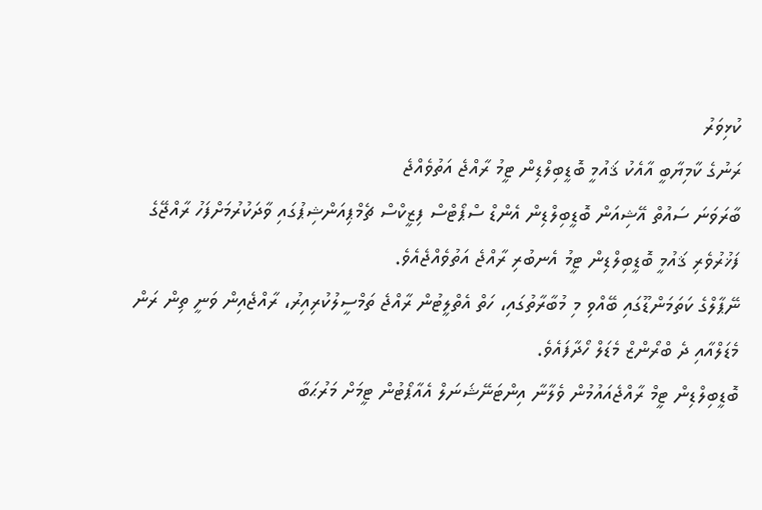ކުޅިވަރު
ރަނުގެ ކާމިޔާބީ އާއެކު ޤައުމީ ބޮޑީބިލްޑިން ޓީމު ރާއްޖެ އަތުވެއްޖެ
ބާރަވަނަ ސައުތް އޭޝިއަން ބޮޑީބިލްޑިން އެންޑް ސްޕޯޓްސް ފިޒީކްސް ޗެމްޕިއަންޝިޕުގައި ވާދަކުރުމަށްފަހު ރާއްޖޭގެ ފަޚުރުވެރި ޤައުމީ ބޮޑީބިލްޑިން ޓީމު އެނބުރި ރާއްޖެ އަތުވެއްޖެއެވެ.
ނޭޕާލްގެ ކަތަމަންޑޫގައި ބޭއްވި މި މުބާރާތުގައި، ހަތް އެތްލީޓުން ރާއްޖެ ތަމްސީލުކުރިއިރު، ރާއްޖެއިން ވަނީ ތިން ރަން މެޑަލްއާއި ދެ ބްރޯންޒް މެޑަލް ހޯދާފައެވެ.
ބޮޑީބިލްޑިން ޓީމް ރާއްޖެއައުމުން ވެލާނާ އިންޓަނޭޝަނަލް އެއާޕޯޓުން ޓީމަށް މަރުޙަބާ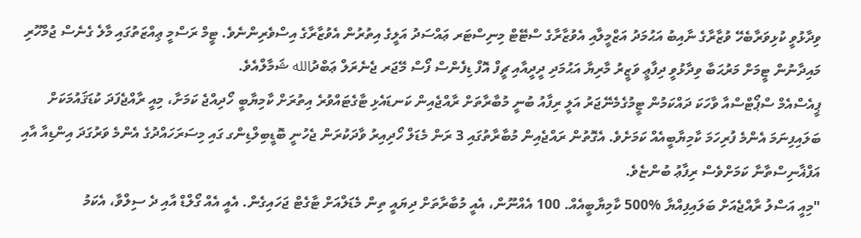ވިދާޅުވީ ކުޅިވަރާބެހޭ ވުޒާރާގެ ނާއިބު އަޙުމަދު އަޒްމީލާއި އެވުޒާރާގެ ސްޓޭޓް މިނިސްޓަރ ޢައްސަދު އަލީގެ އިތުރުން އެވުޒާރާގެ އިސްވެރިންނެވެ. ޓީމް ރަސްމީ ޢިއްޒަތުގައި މާލެ ގެނެސް ޖުމްހޫރި މައިދާނުން ޓީމަށް މަރުޙަބާ ވިދާޅުވީ ދިފާޢީ ވަޒީރު މާރިޔާ އަޙުމަދި ދީދީއާއި ޗީފް އޮފް ޑިފެންސް ފޯސް މޭޖަރ ޖެނެރަލް ޢަބްދުالله ޝަމާލްއެވެ.
ޕީއެސްއެމް ސްޕޯޓްސްއާ ވާހަކަ ދައްކަމުން ޓީމުގެމެނޭޖަރު އަލީ ރިފާއު ބުނީ މުބާރާތަށް ރާއްޖެއިން ކަނޑައެޅި ޓާގެޓައްވުރެ އިތުރަށް ކާމިޔާބީ ހޯދިއްޖެ ކަމަށާ، މިއީ ރާއްޖެފަދަ ކުޑަޤައުމަކަށް ބަލައިފިނަމަ އެންމެ ފުރިހަމަ ކާމިޔާބީއެއް ކަމަށެވެ. އެގޮތުން ރައްޖެއިން މުބާރާތުގައި 3 ރަން މެޑަލް ހޯދިއިރު ވާދަކުރަން ޖެހުނީ ބޮޑީބިލްޑިންގ ގައި މިސަރަހައްދުގެ އެންމެ ވަރުގަދަ އިންޑިއާ އާއި އަފްޣާނިސްތާނާ ކަމަށްވެސް ރިފާޢު ބުންޏެވެ.
"މިއީ އަސްލު ރާއްޖެއަށް ބަލައިފިއްޔާ %500 ކާމިޔާބީއެއް. 100 އެއްނޫން، އެއީ މުބާރާތަށް ދިޔައީ ތިން މެޑަލްއަށް ޓާގެޓް ޖަހައިގެން. އެއީ އެއް ގޯލްޑް އާއި ދެ ސިލްވާ، އެކަމު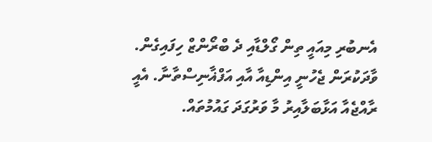އެނބުރި މިއައީ ތިން ގޯލްޑާއި ދެ ބްރޯންޒް ހިފައިގެން. ވާދަކުރަން ޖެހުނީ އިންޑިއާ އާއި އަފްޣާނިސްތާނާ. އެއީ ރާއްޖެއާ އަޅާބަލާއިރު މާ ވަރުގަދަ ގައުމުތައް.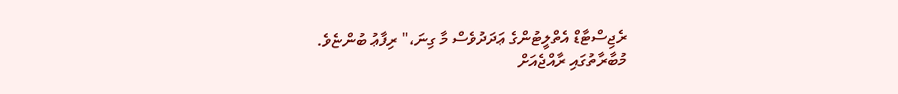ރެޖިސްޓާޑް އެތްލީޓުންގެ ޢަދަދުވެސް މާ ގިނަ،" ރިފާޢު ބުންޏެވެ.
މުބާރާތުގައި ރާއްޖެއަށް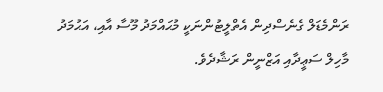ރަންމެޑަލް ގެނެސްދިން އެތްލީޓުންނަކީ މުޙައްމަދު މޫސާ އާއި، އަޙުމަދު މާހިލް ސަޢީދާއި އަޒްނީން ރަޝާދެވެ.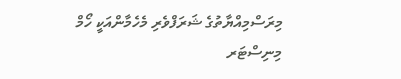މިރަސްމިއްޔާތުގެ ޝަރަފްވެރި މެހެމާންއަކީ ހޯމް މިނިސްޓަރ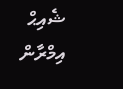ޝެއިޙް އިމްރާން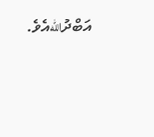އަބްދުاللهއެވެ.